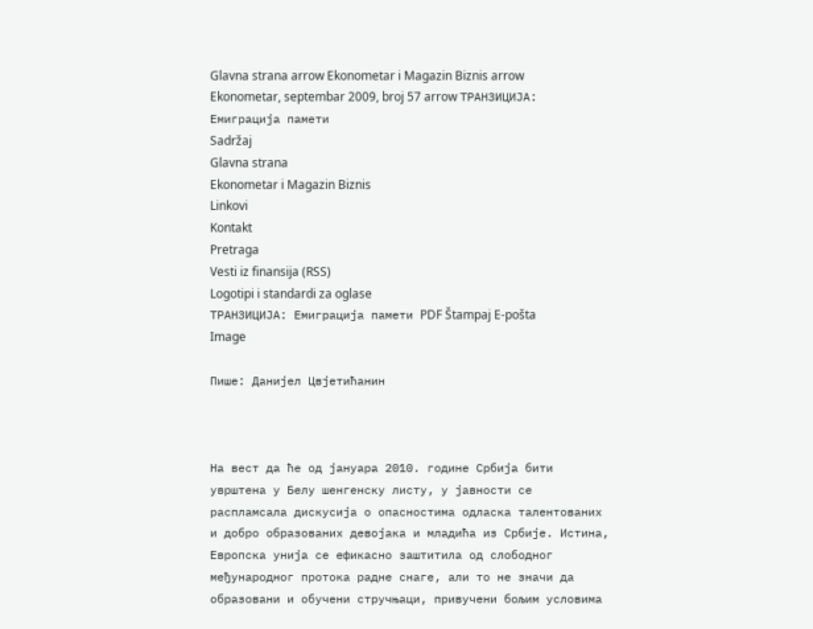Glavna strana arrow Ekonometar i Magazin Biznis arrow Ekonometar, septembar 2009, broj 57 arrow ТРАНЗИЦИЈА: Емиграција памети
Sadržaj
Glavna strana
Ekonometar i Magazin Biznis
Linkovi
Kontakt
Pretraga
Vesti iz finansija (RSS)
Logotipi i standardi za oglase
ТРАНЗИЦИЈА: Емиграција памети PDF Štampaj E-pošta
Image

Пише: Данијел Цвјетићанин



На вест да ће од јануара 2010. године Србија бити уврштена у Белу шенгенску листу, у јавности се распламсала дискусија о опасностима одласка талентованих и добро образованих девојака и младића из Србије. Истина, Европска унија се ефикасно заштитила од слободног међународног протока радне снаге, али то не значи да образовани и обучени стручњаци, привучени бољим условима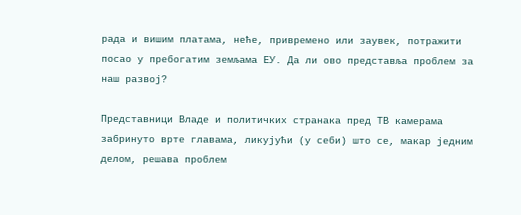рада и вишим платама, неће, привремено или заувек, потражити посао у пребогатим земљама ЕУ. Да ли ово представља проблем за наш развој?

Представници Владе и политичких странака пред ТВ камерама забринуто врте главама, ликујући (у себи) што се, макар једним делом, решава проблем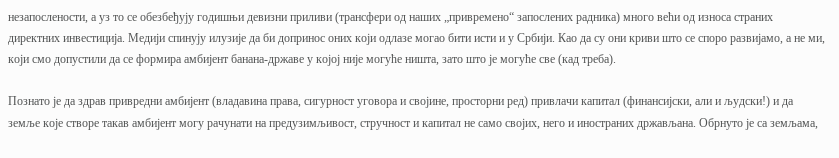незапослености, а уз то се обезбеђују годишњи девизни приливи (трансфери од наших „привремено“ запослених радника) много већи од износа страних директних инвестиција. Медији спинују илузије да би допринос оних који одлазе могао бити исти и у Србији. Као да су они криви што се споро развијамо, а не ми, који смо допустили да се формира амбијент банана-државе у којој није могуће ништа, зато што је могуће све (кад треба).

Познато је да здрав привредни амбијент (владавина права, сигурност уговора и својине, просторни ред) привлачи капитал (финансијски, али и људски!) и да земље које створе такав амбијент могу рачунати на предузимљивост, стручност и капитал не само својих, него и иностраних држављана. Обрнуто је са земљама,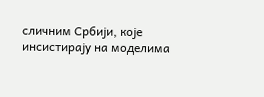сличним Србији, које инсистирају на моделима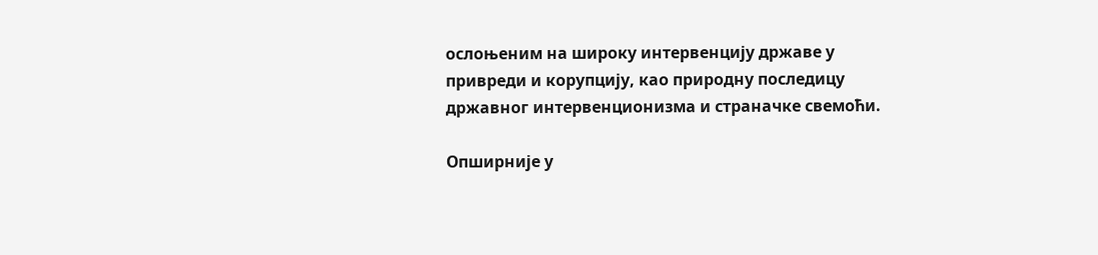ослоњеним на широку интервенцију државе у привреди и корупцију, као природну последицу државног интервенционизма и страначке свемоћи.

Опширније у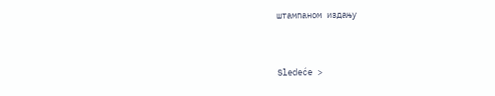штампаном издању


Sledeće >